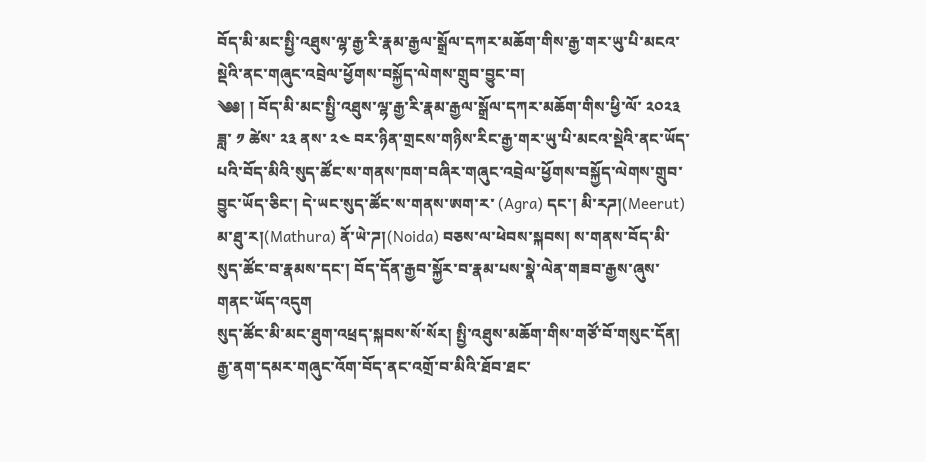བོད་མི་མང་སྤྱི་འཐུས་ལྷ་རྒྱ་རི་རྣམ་རྒྱལ་སྒྲོལ་དཀར་མཆོག་གིས་རྒྱ་གར་ཡུ་པི་མངའ་སྡེའི་ནང་གཞུང་འབྲེལ་ཕྱོགས་བསྐྱོད་ལེགས་གྲུབ་བྱུང་བ།
༄༅། ། བོད་མི་མང་སྤྱི་འཐུས་ལྷ་རྒྱ་རི་རྣམ་རྒྱལ་སྒྲོལ་དཀར་མཆོག་གིས་ཕྱི་ལོ་ ༢༠༢༣ ཟླ་ ༡ ཚེས་ ༢༣ ནས་ ༢༤ བར་ཉིན་གྲངས་གཉིས་རིང་རྒྱ་གར་ཡུ་པི་མངའ་སྡེའི་ནང་ཡོད་པའི་བོད་མིའི་སུད་ཚོང་ས་གནས་ཁག་བཞིར་གཞུང་འབྲེལ་ཕྱོགས་བསྐྱོད་ལེགས་གྲུབ་བྱུང་ཡོད་ཅིང་། དེ་ཡང་སུད་ཚོང་ས་གནས་ཨག་ར་ (Agra) དང་། མི་རཌ།(Meerut) མ་ཐུ་ར།(Mathura) ནོ་ཡེ་ཌ།(Noida) བཅས་ལ་ཕེབས་སྐབས། ས་གནས་བོད་མི་སུད་ཚོང་བ་རྣམས་དང་། བོད་དོན་རྒྱབ་སྐྱོར་བ་རྣམ་པས་སྣེ་ལེན་གཟབ་རྒྱས་ཞུས་གནང་ཡོད་འདུག
སུད་ཚོང་མི་མང་ཐུག་འཕྲད་སྐབས་སོ་སོར། སྤྱི་འཐུས་མཆོག་གིས་གཙོ་བོ་གསུང་དོན། རྒྱ་ནག་དམར་གཞུང་འོག་བོད་ནང་འགྲོ་བ་མིའི་ཐོབ་ཐང་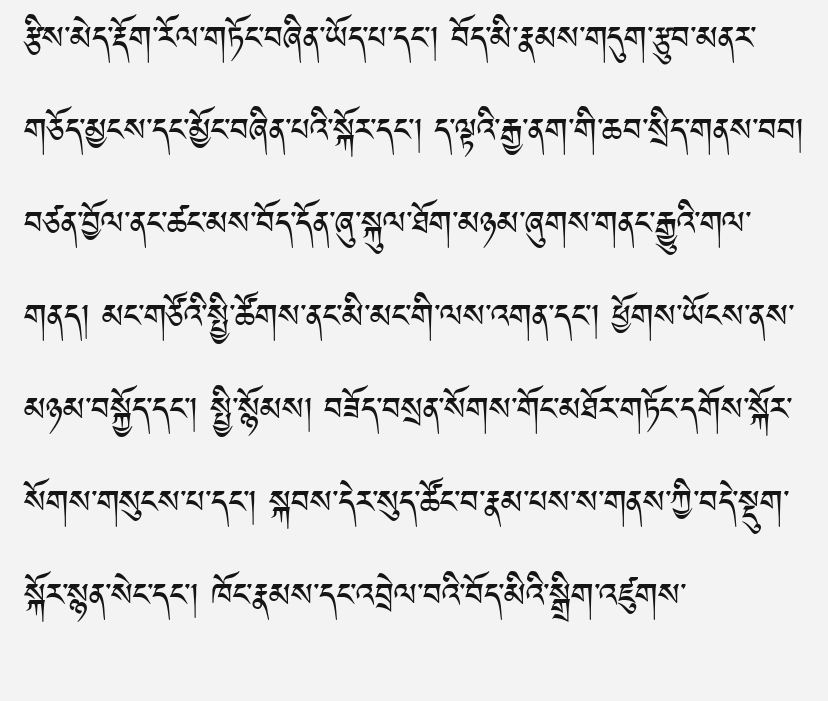རྩིས་མེད་རྡོག་རོལ་གཏོང་བཞིན་ཡོད་པ་དང་། བོད་མི་རྣམས་གདུག་རྩུབ་མནར་གཅོད་མྱངས་དང་མྱོང་བཞིན་པའི་སྐོར་དང་། ད་ལྟའི་རྒྱ་ནག་གི་ཆབ་སྲིད་གནས་བབ། བཙན་བྱོལ་ནང་ཚང་མས་བོད་དོན་ཞུ་སྐུལ་ཐོག་མཉམ་ཞུགས་གནང་རྒྱུའི་གལ་གནད། མང་གཙོའི་སྤྱི་ཚོགས་ནང་མི་མང་གི་ལས་འགན་དང་། ཕྱོགས་ཡོངས་ནས་མཉམ་བསྐྱོད་དང་། སྤྱི་སྙོམས། བཟོད་བསྲན་སོགས་གོང་མཐོར་གཏོང་དགོས་སྐོར་སོགས་གསུངས་པ་དང་། སྐབས་དེར་སུད་ཚོང་བ་རྣམ་པས་ས་གནས་ཀྱི་བདེ་སྡུག་སྐོར་སྙན་སེང་དང་། ཁོང་རྣམས་དང་འབྲེལ་བའི་བོད་མིའི་སྒྲིག་འཛུགས་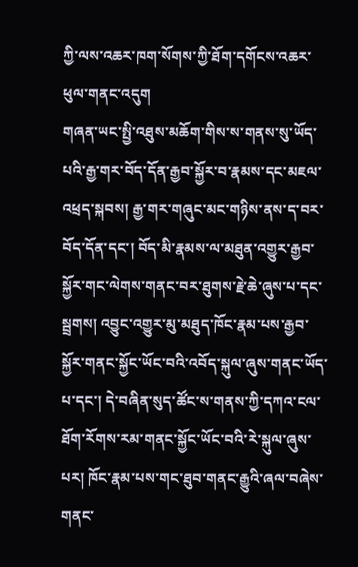ཀྱི་ལས་འཆར་ཁག་སོགས་ཀྱི་ཐོག་དགོངས་འཆར་ཕུལ་གནང་འདུག
གཞན་ཡང་སྤྱི་འཐུས་མཆོག་གིས་ས་གནས་སུ་ཡོད་པའི་རྒྱ་གར་བོད་དོན་རྒྱབ་སྐྱོར་བ་རྣམས་དང་མཇལ་འཕྲད་སྐབས། རྒྱ་གར་གཞུང་མང་གཉིས་ནས་ད་བར་བོད་དོན་དང་། བོད་མི་རྣམས་ལ་མཐུན་འགྱུར་རྒྱབ་སྐྱོར་གང་ལེགས་གནང་བར་ཐུགས་རྗེ་ཆེ་ཞུས་པ་དང་སྦྲགས། འབྱུང་འགྱུར་མུ་མཐུད་ཁོང་རྣམ་པས་རྒྱབ་སྐྱོར་གནང་སྐྱོང་ཡོང་བའི་འབོད་སྐུལ་ཞུས་གནང་ཡོད་པ་དང་། དེ་བཞིན་སུད་ཚོང་ས་གནས་ཀྱི་དཀའ་ངལ་ཐོག་རོགས་རམ་གནང་སྐྱོང་ཡོང་བའི་རེ་སྐུལ་ཞུས་པར། ཁོང་རྣམ་པས་གང་ཐུབ་གནང་རྒྱུའི་ཞལ་བཞེས་གནང་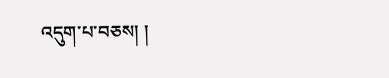འདུག་པ་བཅས། །